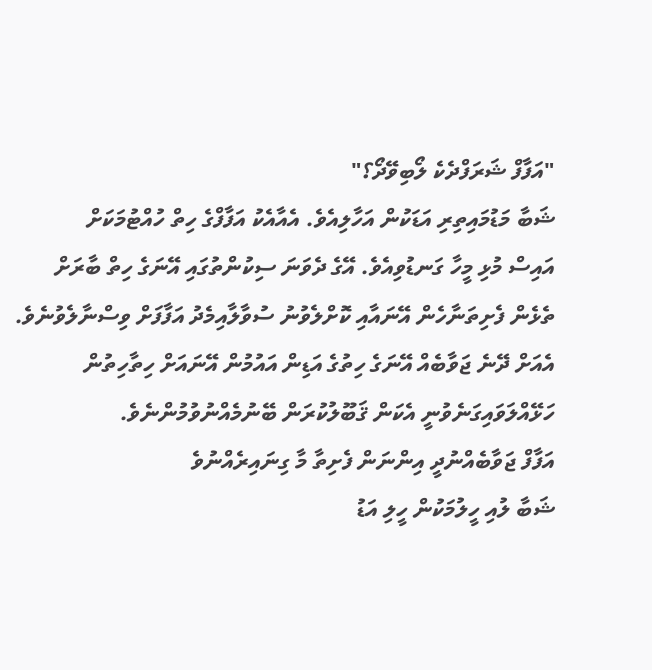"އަފާފް ޝަރަފްދެކެ ލޯބިވޭދޯ؟"
ޝަބާ މަޑުމައިތިރި އަޑަކުން އަހާލިއެވެ. އެއާއެކު އަފާފްގެ ހިތް ހުއްޓުމަކަށް
އައިސް މުޅި މީހާ ގަނޑުވިއެވެ. އޭގެ ދެވަނަ ސިކުންތުގައި އޭނަގެ ހިތް ބާރަށް
ތެޅެން ފެށިތަނާހެން އޭނައާއި ކޮށްލެވުނު ސުވާލާއިމެދު އަފާފަށް ވިސްނާލެވުނެވެ.
އެއަށް ދޭނެ ޖަވާބެއް އޭނަގެ ހިތުގެ އަޑިން އައުމުން އޭނައަށް ހިތާހިތުން
ހަޅޭއްލަވައިގަނެވުނީ އެކަން ޤަބޫލުކުރަން ބޭނުމެއްނުވުމުންނެވެ.
އަފާފް ޖަވާބެއްނުދީ އިންނަން ފެށިތާ މާ ގިނައިރެއްނުވެ
ޝަބާ ލުއި ހީލުމަކުން ހީލި އަޑު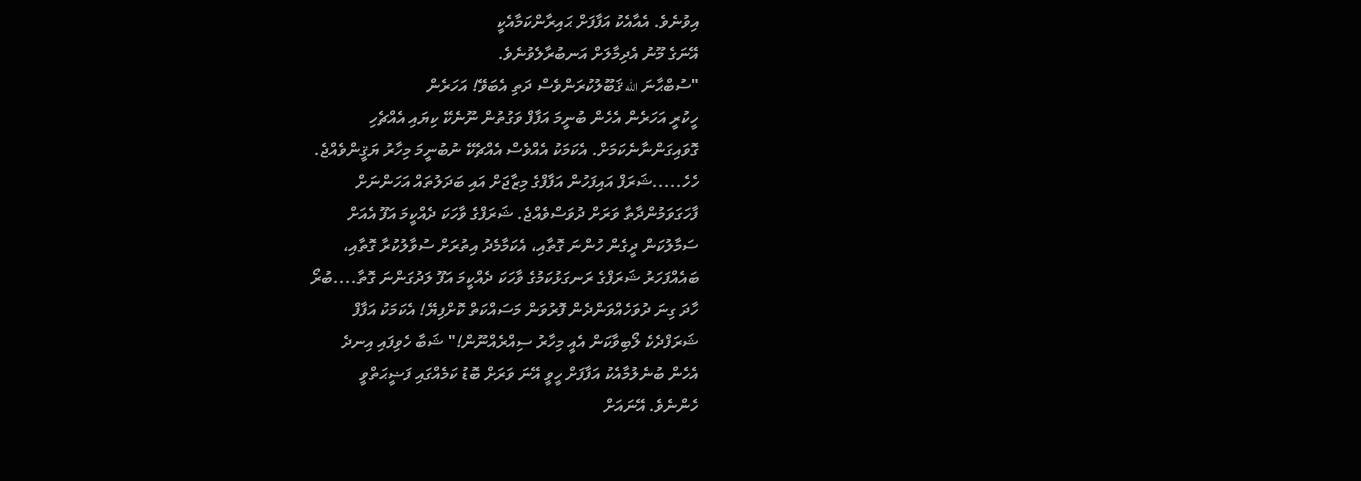އިވުނެވެ. އެއާއެކު އަފާފަށް ޙައިރާންކަމާއެކީ
އޭނަގެ މޫނު އެދިމާލަށް އަނބުރާލެވުނެވެ.
"ސުބްޙާނަ الله ޤަބޫލުކުރަންވެސް ދަތި އެބަވޭ! އަހަރެން
ހީކުރީ އަހަރެން އެހެން ބުނީމަ އަފާފް ވަގުތުން ނޫނެކޭ ކިޔައި އެއްޗެހި
ގޮވައިގަންނާނެކަމަށް. އެކަމަކު އެއްވެސް އެއްޗެކޭ ނުބުނީމަ މިހާރު ޔަޤީންވެއްޖެ.
ހެހެ.....ޝަރަފް އައިފަހުން އަފާފްގެ މިޒާޖަށް އައި ބަދަލުތައް އަހަންނަށް
ފާހަގަވަމުންދާތާ ވަރަށް ދުވަސްވެއްޖެ. ޝަރަފްގެ ވާހަކަ ދެއްކީމަ އަފޫ އެއަށް
ސަމާލުކަން ދީގެން ހުންނަ ގޮތާއި، އެކަމާމެދު އިތުރަށް ސުވާލުކުރާ ގޮތާއި،
ބައެއްފަހަރު ޝަރަފްގެ ރަނގަޅުކަމުގެ ވާހަކަ ދެއްކީމަ އަފޫ ލަދުގަންނަ ގޮތާ....ބުރޯ
ހާދަ ގިނަ ދުވަހެއްވަންދެން ފޮރުވަން މަސައްކަތް ކޮށްފިޔޭ! އެކަމަކު އަފާފް
ޝަރަފްދެކެ ލޯބިވާކަން އެއީ މިހާރު ސިއްރެއްނޫން!" ޝަބާ ހެވިފައި އިނދެ
އެހެން ބުނެލުމާއެކު އަފާފަށް ހީވީ އޭނަ ވަރަށް ބޮޑު ކަމެއްގައި ފަޟީޙަތްވީ
ހެންނެވެ. އޭނައަށް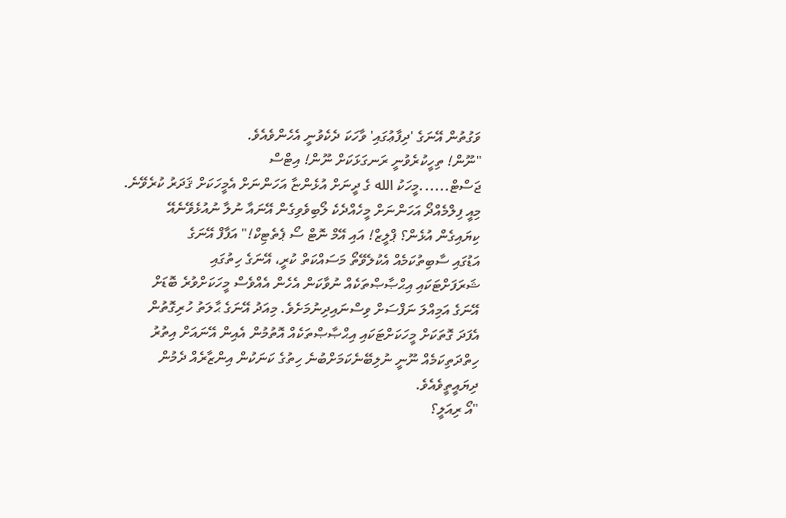ވަގުތުން އޭނަގެ 'ދިފާޢުގައި' ވާހަކަ ދެކެވުނީ އެހެންވެއެވެ.
"ނޫން! ތިހީކުރެވުނީ ރަނގަޅަކަށް ނޫން! އިޓްސް
ޖަސްޓް......މީހަކު الله ގެ ދީނަށް އުޅެންޏާ އަހަންނަށް އެމީހަކަށް ޤަދަރު ކުރެވޭނެ.
މިއީ ފިލްމެއްދޯ އަހަންނަށް މީހެއްދެކެ ލޯބިވެވިގެން އޭނައާ ނުލާ ނުއުޅެވޭނެއޭ
ކިޔައިގެން އުޅެން؟ ޕްލީޒް! އައި އޭމް ނޮޓް ސޯ ޕެތެޓިކް!" އަފާފް އޭނަގެ
އަޑުގައި ސާބިތުކަމެއް އެކުލެވޭތޯ މަސައްކަތް ކުރީ، އޭނަގެ ހިތުގައި
ޝަރަފަށްޓަކައި އިޙްޞާޞްތަކެއް ނުވާކަން އެހެން އެއްވެސް މީހަކަށްވުރެ ބޮޑަށް
އޭނަގެ އަމިއްލަ ނަފްސަށް ވިސްނައިދިނުމަށެވެ. މިއަދު އޭނަގެ ޙާލަތު ހުރިގޮތުން
އެފަދަ ގޮތަކަށް މީހަކަށްޓަކައި އިޙްޞާޞްތަކެއް އޮތުމުން އެއިން އޭނައަށް އިތުރު
ހިތްދަތިކަމެއް ނޫނީ ނުލިބޭނެކަމަށްބުނެ ހިތުގެ ކަނަކުން އިންޒާރެއް ދެމުން
ދިޔައީތީވެއެވެ.
"އޯ ރިއަލީ؟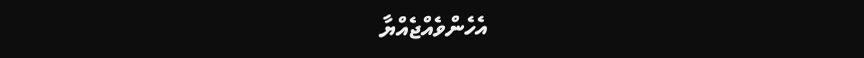އެހެންވެއްޖެއްޔާ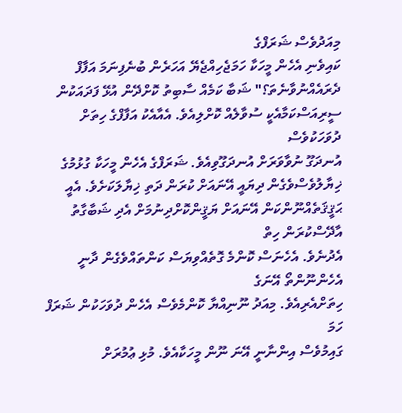މިއަދުވެސް ޝަރަފްގެ
ކައިވެނި އެހެން މީހަކާ ހަމަޖެހިއްޖެޔޭ އަހަރެން ބުނެފިނަމަ އަފާފް
ދެރައެއްނުވާނެތަ؟" ޝަބާ ކަމެއް ސާބިތު ކޮށްދޭން އުޅޭ ފަދައަކުން
ސީރިއަސްކަމާއެކީ ސުވާލެއް ކޮށްލިއެވެ. އެއާއެކު އަފާފްގެ ހިތަށް ދުވަހަކުވެސް
އުނދަގޫ ނުވާވަރަށް އުނދަގޫވިއެވެ. ޝަރަފްގެ އެހެން މީހަކާ ގުޅުމުގެ
ޚިޔާލުވެސްވެގެން ދިޔައީ އޭނައަށް ކުރަން ދަތި ޚިޔާލަކަށެވެ. އެއީ
ޙަޤީޤަތެއްނޫންކަން އޭނައަށް ޔަޤީންކޮށްދިނުމަށް އެދި ޝަބާގާތު އާދޭސްކުރަން ހިތް
އެދުނެވެ. އެހެނަސް ކޮންމެ ގޮތެއްވިޔަސް ކަންތައްވެގެން ދާނީ އެހެންނޫންތޯ އޭނަގެ
ހިތަށްއެރިއެވެ. މިއަދު ނޫނިއްޔާ ކޮންމެވެސް އެހެން ދުވަހަކުން ޝަރަފް ހަމަ
ގައިމުވެސް އިންނާނީ އޭނަ ނޫން މީހަކާއެވެ. މުޅި ޢުމުރަށް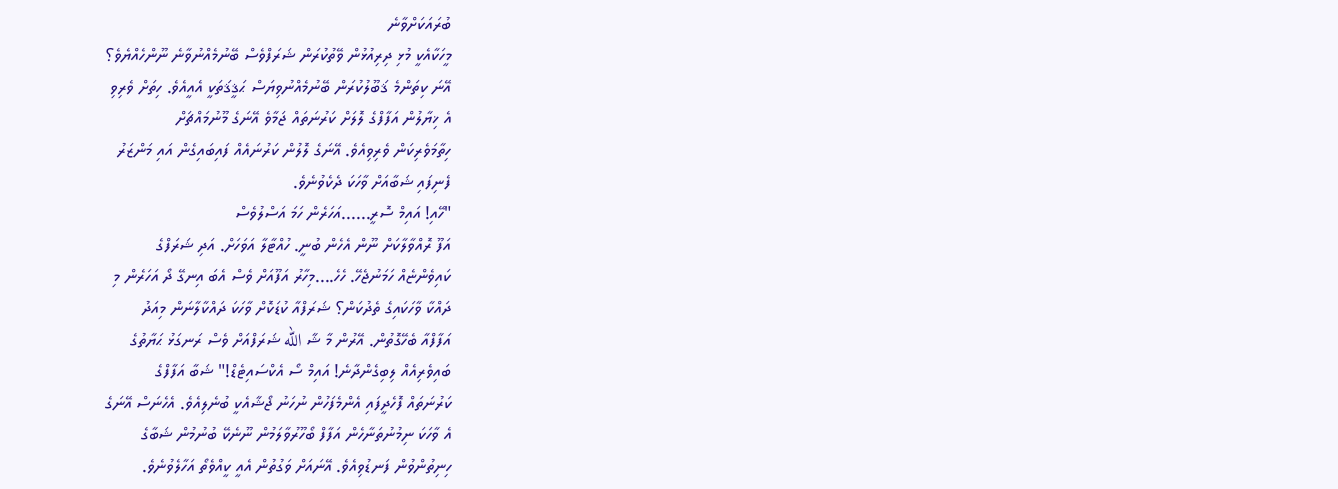ބުރައަކަށްވާނެ
މީހަކާއެކީ މުޅި ދިރިއުޅުން ވޭތުކުރަން ޝަރަފްވެސް ބޭނުމެއްނުވާނެ ނޫންހެއްޔެވެ؟
އޭނަ ކިތަންމެ ޤަބޫލުކުރަން ބޭނުމެއްނުވިޔަސް ޙަޤީޤަތަކީ އެއީއެވެ. ހިތަށް ވެރިވި
އެ ޚިޔާލުން އަފާފްގެ ލޮލަށް ކަރުނަތައް ޖަމާވެ އޭނަގެ މޫނުމައްޗަށް
ހިތާމަވެރިކަން ވެރިވިއެވެ. އޭނަގެ ލޮލުން ކަރުނައެއް ފައިބައިގެން އައި މަންޒަރު
ފެނިފައި ޝަބާއަށް ވާހަކަ ދެކެވުނެވެ.
"ހޭއި! އައިމް ސޮރީ......އަހަރެން ހަމަ އަސްލުވެސް
އަފޫ ރޮއްވާލާކަށް ނޫން އެހެން ބުނީ. ހުއްޓާލާ އަވަހަށް. އަދި ޝަރަފްގެ
ކައިވެންޏެއް ހަމަނުޖެހޭ. ހެހެ....މިހާރު އަފޫއަށް ވެސް އެބަ އިނގޭ ދޯ އަހަރެން މި
ދައްކާ ވާހަކައިގެ ތެދުކަން؟ ޝަރަފްއާ ކުޑަކޮށް ވާހަކަ ދައްކާލާނަން މިއަދު
އަފާފްއާ ބެހޭގޮތުން. އޭރުން މާ ޝާ الله ޝަރަފްއަށް ވެސް ރަނގަޅު ޙަޔާތުގެ
ބައިވެރިއެއް ލިބިގެންދާނެ! އައިމް ސޯ އެކްސައިޓެޑް!" ޝަބާ އަފާފްގެ
ކަރުނަތައް ފޮހެދީފައި އެންމެފަހުން ނުހަނު ޖޯޝާއެކީ ބުނެލިއެވެ. އެހެނަސް އޭނަގެ
އެ ވާހަކަ ނިމުނުތަނާހެން އަފާފް ބޯހޫރުވާލަމުން ނޫނެކޭ ބުނުމުން ޝަބާގެ
ހިނިތުންވުން ފަނޑުވިއެވެ. އޭނައަށް ވަގުތުން އެއީ ކީއްވެތޯ އަހާލެވުނެވެ.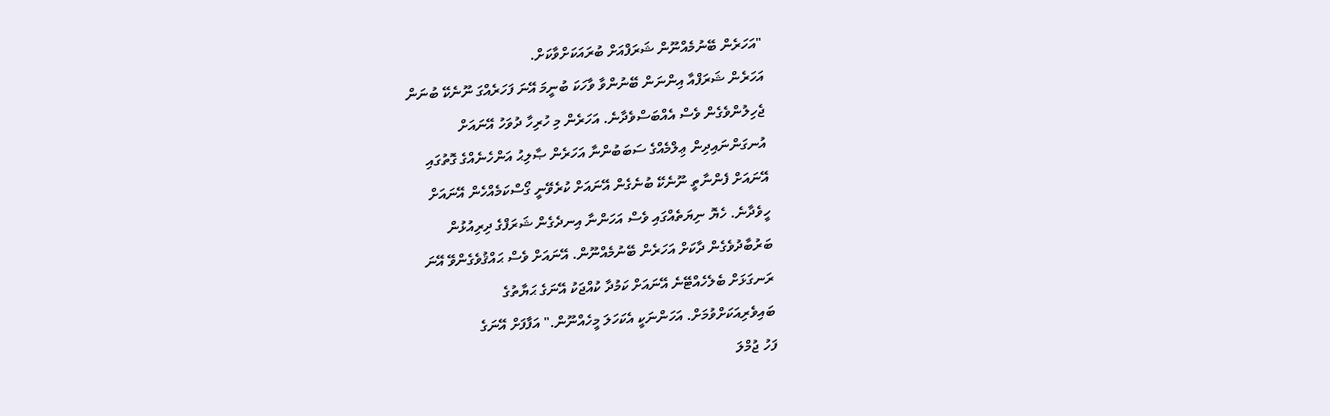"އަހަރެން ބޭނުމެއްނޫން ޝަރަފްއަށް ބުރައަކަށްވާކަށް.
އަހަރެން ޝަރަފްއާ އިންނަން ބޭނުންވާ ވާހަކަ ބުނީމަ އޭނަ ފަހަރެއްގަ ނޫނެކޭ ބުނަން
ޖެހިލުންވެގެން ވެސް އެއްބަސްވެދާނެ. އަހަރެން މި ހުރިހާ ދުވަހު އޭނައަށް
އުނގަންނައިދިން ޢިލްމެއްގެ ސަބަބުންނާ އަހަރެން ޞާލިޙު އަންހެނެއްގެ ގޮތުގައި
އޭނައަށް ފެންނާތީ ނޫނެކޭ ބުނެގެން އޭނައަށް ކުރެވޭނީ ގޯސްކަމެއްހެން އޭނައަށް
ހީވެދާނެ. ހެޔޮ ނިޔަތެއްގައި ވެސް އަހަންނާ އިނދެގެން ޝަރަފްގެ ދިރިއުޅުން
ބަރުބާދުވެގެން ދާކަށް އަހަރެން ބޭނުމެއްނޫން. އޭނައަށް ވެސް ޙައްޤުވެގެންވޭ އޭނަ
ރަނގަޅަށް ބެލެހެއްޓޭނެ އޭނައަށް ކަމުދާ ކުއްޖަކު އޭނަގެ ޙަޔާތުގެ
ބައިވެރިއަކަށްވުމަށް. އަހަންނަކީ އެކަހަލަ މީހެއްނޫން." އަފާފަށް އޭނަގެ
ފަހު ޖުމްލަ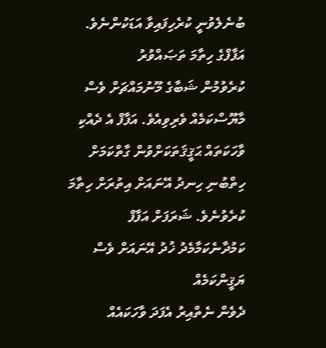ބުނެލެވުނީ ކުރެހިފައިވާ އަޑަކުންނެވެ. އަފާފްގެ ހިތާމަ ތަޞައްވުރު
ކުރެވުމުން ޝަބާގެ މޫނުމައްޗަށް ވެސް މާޔޫސްކަމެއް ވެރިވިއެވެ. އަފާފް އެ ދެއްކި
ވާހަކަތައް ޙަޤީޤަތަކަށްވުން ގާތްކަމަށް ހިތްބުނި ހިނދު އޭނައަށް އިތުރަށް ހިތާމަ
ކުރެވުނެވެ. ޝަރަފަށް އަފާފް ކަމުދާނެކަމާމެދު ޚުދު އޭނައަށް ވެސް ޔަޤީންކަމެއް
ދެވެން ނެތްއިރު އެފަދަ ވާހަކައެއް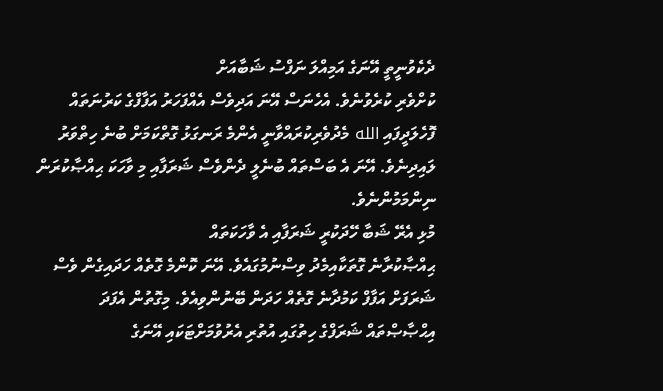ދެކެވުނީތީ އޭނަގެ އަމިއްލަ ނަފްސު ޝަބާއަށް
ކުށްވެރި ކުރެވުނެވެ. އެހެނަސް އޭނަ އަދިވެސް އެއްފަހަރު އަފާފްގެ ކަރުނަތައް
ފޮހެލަދީފައި الله މެދުވެރިކުރައްވާނީ އެންމެ ރަނގަޅު ގޮތްކަމަށް ބުނެ ހިތްވަރު
ލައިދިނެވެ. އޭނަ އެ ބަސްތައް ބުނެލީ ދެންވެސް ޝަރަފާއި މި ވާހަކަ ޙިއްޞާކުރަން
ނިންމަމުންނެވެ.
މުޅި އެރޭ ޝަބާ ހޭދަކުރީ ޝަރަފާއި އެ ވާހަކަތައް
ޙިއްޞާކުރާނެ ގޮތަކާއިމެދު ވިސްނުމުގައެވެ. އޭނަ ކޮންމެ ގޮތެއް ހަދައިގެން ވެސް
ޝަރަފަށް އަފާފް ކަމުދާނެ ގޮތެއް ހަދަން ބޭނުންވިއެވެ. މިގޮތުން އެފަދަ
އިޙްޞާޞްތައް ޝަރަފްގެ ހިތުގައި އުތުރި އެރުވުމަށްޓަކައި އޭނަގެ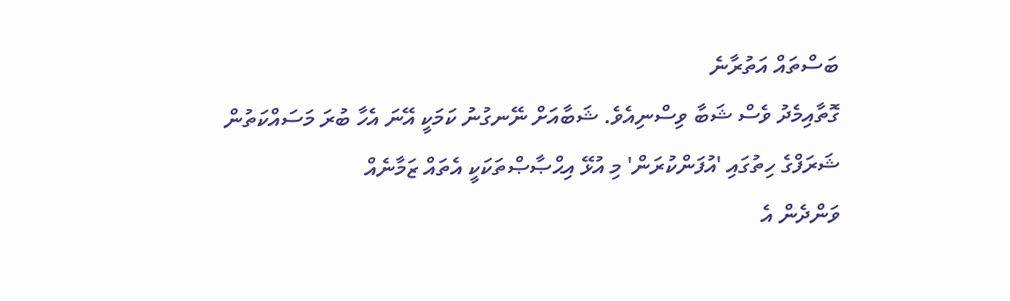ބަސްތައް އަތުރާނެ
ގޮތާއިމެދު ވެސް ޝަބާ ވިސްނިއެވެ. ޝަބާއަށް ނޭނގުނު ކަމަކީ އޭނަ އެހާ ބުރަ މަސައްކަތުން
ޝަރަފްގެ ހިތުގައި 'އުފަންކުރަން' މި އުޅޭ އިޙްޞާޞްތަކަކީ އެތައް ޒަމާނެއް
ވަންދެން އެ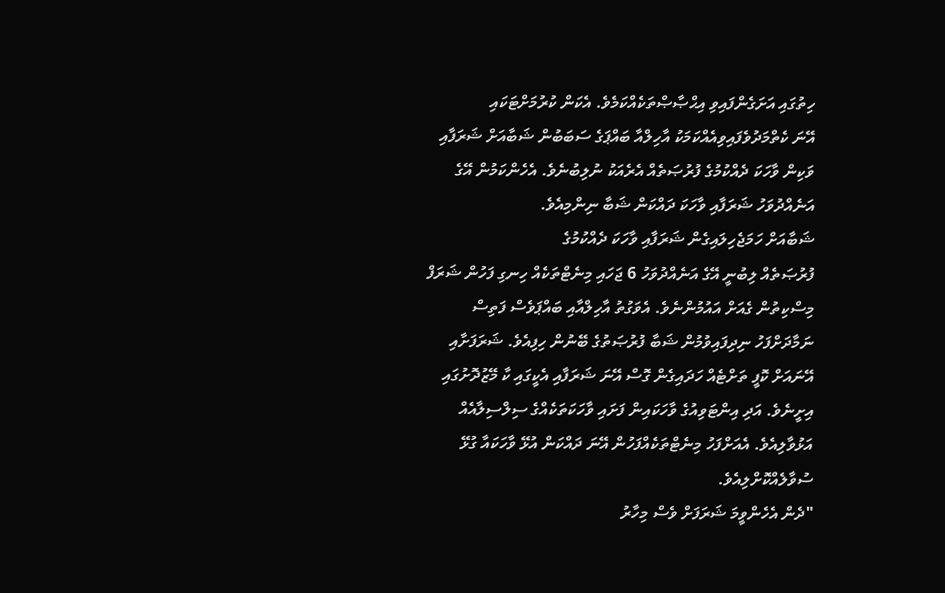ހިތުގައި އަށަގެންފައިވި އިޙްޞާޞްތަކެއްކަމެވެ. އެކަން ކުރުމަށްޓަކައި
އޭނަ ކެތްމަދުވެފައިވިއެއްކަމަކު އާހިލްއާ ބައްޕަގެ ސަބަބުން ޝަބާއަށް ޝަރަފާއި
ވަކިން ވާހަކަ ދެއްކުމުގެ ފުރުޞަތެއް އެރެއަކު ނުލިބުނެވެ. އެހެންކަމުން އޭގެ
އަނެއްދުވަހު ޝަރަފާއި ވާހަކަ ދައްކަން ޝަބާ ނިންމިއެވެ.
ޝަބާއަށް ހަމަޖެހިލައިގެން ޝަރަފާއި ވާހަކަ ދެއްކުމުގެ
ފުރުޞަތެއް ލިބުނީ އޭގެ އަނެއްދުވަހު 6 ޖަހައި މިނެޓްތަކެއް ހިނގި ފަހުން ޝަރަފް
މިސްކިތުން ގެއަށް އައުމުންނެވެ. އެވަގުތު އާހިލްއާއި ބައްޕަވެސް ފަތިސް
ނަމާދަށްފަހު ނިދިފައިވުމުން ޝަބާ ފުރުޞަތުގެ ބޭނުން ހިފިއެވެ. ޝަރަފަށާއި
އޭނައަށް ކޮފީ ތަށްޓެއް ހަދައިގެން ގޮސް އޭނަ ޝަރަފާއި އެކީގައި ކާ މޭޒުދޮށުގައި
އިށީނެވެ. އަދި އިންޓަވިއުގެ ވާހަކައިން ފަށައި ވާހަކަތަކެއްގެ ސިލްސިލާއެއް
އަޅުވާލިއެވެ. އެއަށްފަހު މިނެޓްތަކެއްފަހުން އޭނަ ދައްކަން އުޅޭ ވާހަކައާ ގުޅޭ
ސުވާލެއްކޮށްލިއެވެ.
"ދެން އެހެންވީމަ ޝަރަފަށް ވެސް މިހާރު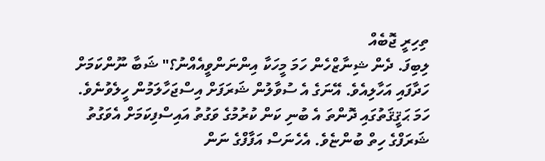ތިހިރީ ޖޮބެއް
ލިބިފަ. ދެން ޝިނާޒްހެން ހަމަ މީހަކާ އިންނަންވީއެއްނު؟" ޝަބާ ނޫންކަމަށް
ހަދާފައި އަހާލިއެވެ. އޭނަގެ އެ ސުވާލުން ޝަރަފަށް އިސްޖަހާލަމުން ހީލެވުނެވެ.
ހަމަ ޙަޤީޤަތުގައި ދޮންތަ އެ ބުނި ކަން ކުރުމުގެ ވަގުތު އައިސްފިކަމަށް އެވަގުތު
ޝަރަފްގެ ހިތް ބުންޏެވެ. އެހެނަސް އަފާފްގެ ނަން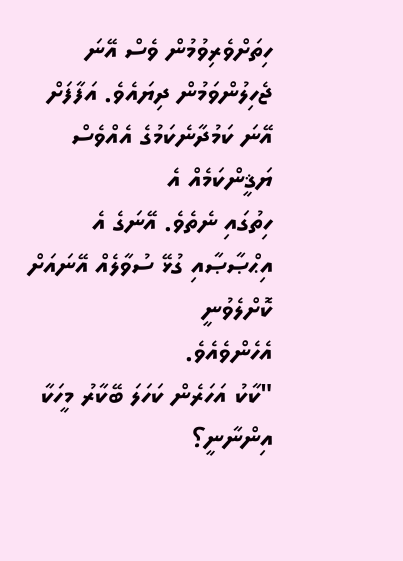ހިތަށްވެރިވުމުން ވެސް އޭނަ
ޖެހިލުންވަމުން ދިޔައެވެ. އަފާފަށް އޭނަ ކަމުދާނެކަމުގެ އެއްވެސް ޔަޤީންކަމެއް އެ
ހިތުގައި ނެތެވެ. އޭނަގެ އެ އިޙްޞާޞާއި ގުޅޭ ސުވާލެއް އޭނައަށް ކޮށްލެވުނީ
އެހެންވެއެވެ.
"ކާކު އަހަރެން ކަހަލަ ބޭކާރު މީހަކާ އިންނާނީ؟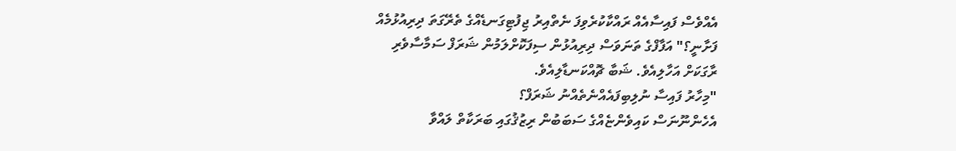އެއްވެސް ފައިސާއެއް ރައްކާކުރެވިފަ ނެތްއިރު ޖިފުޓިގަނޑެއްގެ ތެރޭގަތަ ދިރިއުޅުމެއް
ފަށާނީ؟" އަފާފްގެ ތަނަވަސް ދިރިއުޅުން ސިފަކޮށްލަމުން ޝަރަފް ސަމާސާވެރި
ރާގަކަށް އަހާލިއެވެ. ޝަބާ ޗޮއްކަނޑާލިއެވެ.
"މިހާރު ފައިސާ ނުލިބިފައެއްނެތެއްނު ޝަރަފް؟
އެހެންނޫނަސް ކައިވެންޏެއްގެ ސަބަބުން ރިޒުޤުގައި ބަރަކާތް ލައްވާ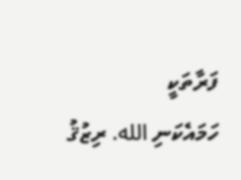ފަރާތަކީ
ހަމައެކަނި الله. ރިޒުޤު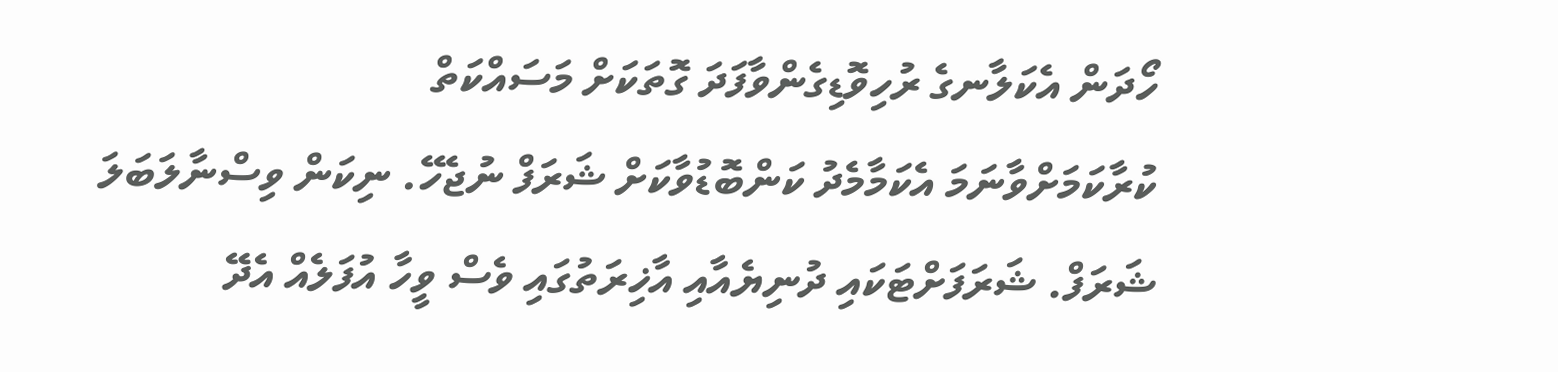ހޯދަން އެކަލާނގެ ރުހިވޮޑިގެންވާފަދަ ގޮތަކަށް މަސައްކަތް
ކުރާކަމަށްވާނަމަ އެކަމާމެދު ކަންބޮޑުވާކަށް ޝަރަފް ނުޖެހޭ. ނިކަން ވިސްނާލަބަލަ
ޝަރަފް. ޝަރަފަށްޓަކައި ދުނިޔެއާއި އާޚިރަތުގައި ވެސް ވީހާ އުފަލެއް އެދޭ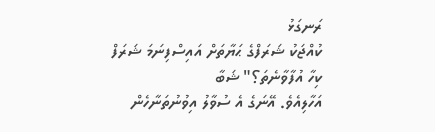ރަނގަޅު
ކުއްޖަކު ޝަރަފްގެ ޙަޔާތަށް އައިސްފިނަމަ ޝަރަފް ކިހާ އުފާވާނެތަ؟" ޝަބާ
އަހާލިއެވެ. އޭނަގެ އެ ސުވާލު އިވުނުތަނާހެން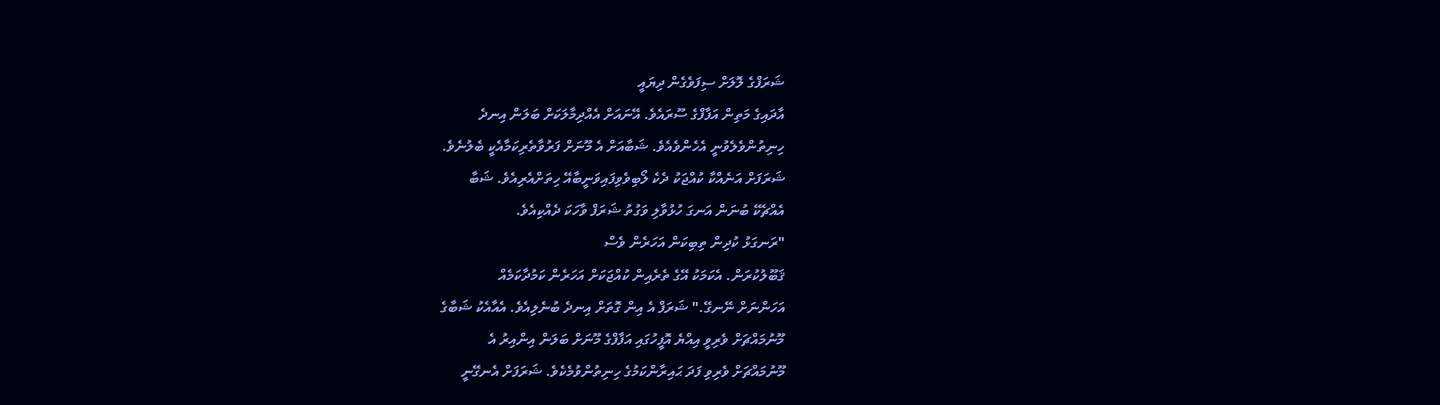ޝަރަފްގެ ލޮލަށް ސިފަވެގެން ދިޔައީ
އާދައިގެ މަތިން އަފާފްގެ ސޫރައެވެ. އޭނައަށް އެއްދިމާލަކަށް ބަލަން އިނދެ
ހިނިތުންވެލެވުނީ އެހެންވެއެވެ. ޝަބާއަށް އެ މޫނަށް ފަރުވާތެރިކަމާއެކީ ބެލުނެވެ.
ޝަރަފަށް އަނެއްކާ ކުއްޖަކު ދެކެ ލޯބިވެވިފައިވަނީބާއޭ ހިތަށްއެރިއެވެ. ޝަބާ
އެއްޗެކޭ ބުނަން އަނގަ ހުޅުވާލި ވަގުތު ޝަރަފް ވާހަކަ ދެއްކިއެވެ.
"ރަނގަޅު ކުދިން ތިބިކަން އަހަރެން ވެސް
ޤަބޫލުކުރަން. އެކަމަކު އޭގެ ތެރެއިން ކުއްޖަކަށް އަހަރެން ކަމުދާކަމެއް
އަހަންނަށް ނޭނގޭ." ޝަރަފް އެ އިން ގޮތަށް އިނދެ ބުނެލިއެވެ. އެއާއެކު ޝަބާގެ
މޫނުމައްޗަށް ވެރިވީ އިއްޔެ އޮފީހުގައި އަފާފްގެ މޫނަށް ބަލަން އިންއިރު އެ
މޫނުމައްޗަށް ވެރިވި ފަދަ ޙައިރާންކަމުގެ ހިނިތުންވުމެކެވެ. ޝަރަފަށް އެނގޭނީ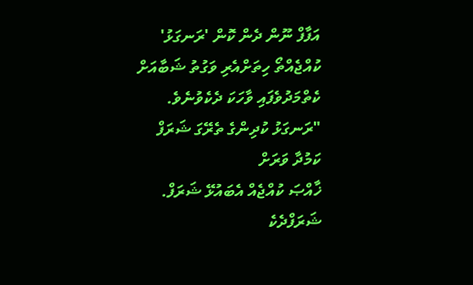އަފާފް ނޫން ދެން ކޮން 'ރަނގަޅު' ކުއްޖެއްތޯ ހިތަށްއެރި ވަގުތު ޝަބާއަށް
ކެތްމަދުވެފައި ވާހަކަ ދެކެވުނެވެ.
"ރަނގަޅު ކުދިންގެ ތެރޭގަ ޝަރަފް ކަމުދާ ވަރަށް
ޚާއްޞަ ކުއްޖެއް އެބައުޅޭ ޝަރަފް. ޝަރަފްދެކެ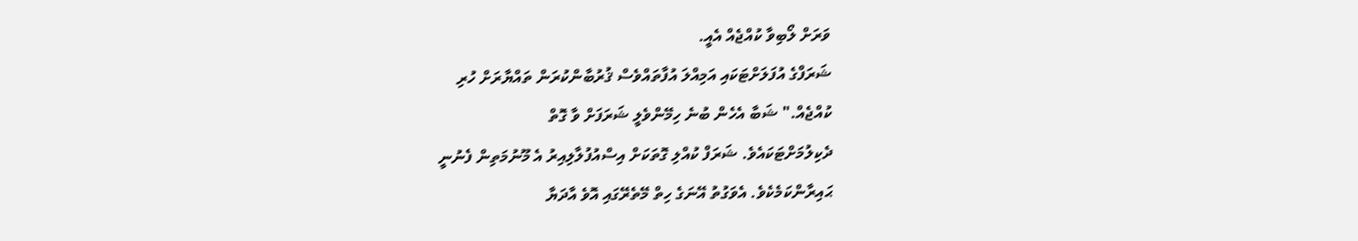ވަރަށް ލޯބިވާ ކުއްޖެއް އެއީ.
ޝަރަފްގެ އުފަލަށްޓަކައި އަމިއްލަ އުފާތައްވެސް ޤުރުބާންކުރަން ތައްޔާރަށް ހުރި
ކުއްޖެއް." ޝަބާ އެހެން ބުނެ ހިމޭންވެލީ ޝަރަފަށް ވާ ގޮތް
ދެކިލުމަށްޓަކައެވެ. ޝަރަފް ކުއްލި ގޮތަކަށް އިސްއުފުލާލިއިރު އެ މޫނުމަތިން ފެނުނީ
ޙައިރާންކަމެކެވެ. އެވަގުތު އޭނަގެ ހިތް މޭތެރޭގައި އޮވެ އާދަޔާ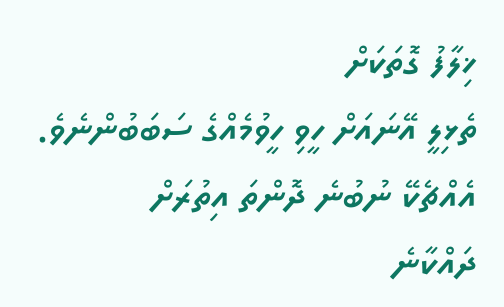ޚިލާފު ގޮތަކަށް
ތެޅިލީ އޭނައަށް ހީވި ހީވުމެއްގެ ސަބަބުންނެވެ. އެއްޗެކޭ ނުބުނެ ދޮންތަ އިތުރަށް
ދައްކާނެ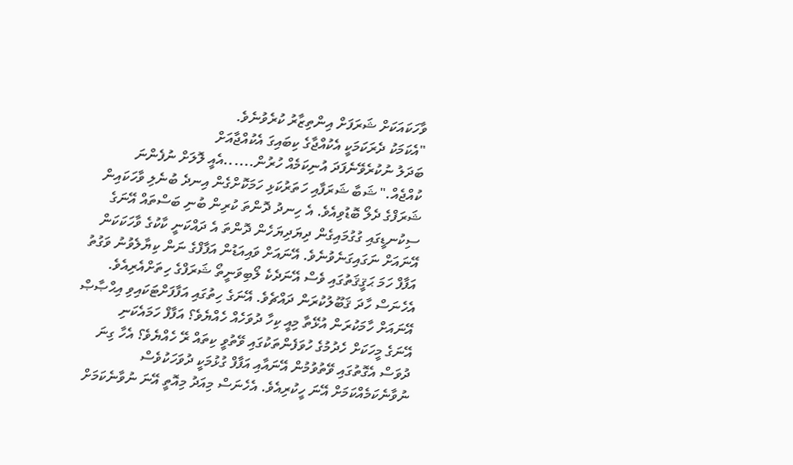ވާހަކައަކަށް ޝަރަފަށް އިންތިޒާރު ކުރެވުނެވެ.
"އެކަމަކު ދެރަކަމަކީ އެކުއްޖާގެ ކިބައިގަ އެކުއްޖާއަށް
ބަދަލު ނުކުރެވޭނެފަދަ އުނިކަމެއް ހުރުން......އެއީ ލޮލަށް ނުފެންނަ
ކުއްޖެއް." ޝަބާ ޝަރަފާއި ހަތަރުކަޅި ހަމަކޮށްގެން އިނދެ ބުނެލި ވާހަކައިން
ޝަރަފްގެ ދެލޯ ބޮޑުވިއެވެ. އެ ހިނދު ދޮންތަ ކުރިން ބުނި ބަސްތައް އޭނަގެ
ސިކުނޑީގައި ގުގުމައިގެން ދިޔަދިޔަހެން ދޮންތަ އެ ދައްކަނީ ކާކުގެ ވާހަކަކަން
އޭނައަށް ނަގައިގަނެވުނެވެ. އޭނައަށް ވައިއަޑުން އަފާފްގެ ނަން ކިޔާލެވުނު ވަގުތު
އަފާފް ހަމަ ޙަޤީޤަތުގައި ވެސް އޭނަދެކެ ލޯބިވަނީތޯ ޝަރަފްގެ ހިތަށްއެރިއެވެ.
އެހެނަސް ހާދަ ޤަބޫލުކުރަން ދައްޗެވެ. އޭނަގެ ހިތުގައި އަފާފަށްޓަކައިވި އިޙްޞާޞް
އޭނައަށް ހާމަކުރަން އުޅޭތާ މިއީ ކިހާ ދުވަހެއް ހެއްޔެވެ؟ އަފާފް ހަމައެކަނި
އޭނަގެ މީހަކަށް ހެދުމުގެ ހުވަފެންތަކުގައި ވޭތުވީ ކިތައް ރޭ ހެއްޔެވެ؟ އެހާ ގިނަ
ދުވަސް އެގޮތުގައި ވޭތުވުމުން އޭނައާއި އަފާފް ގުޅުމަކީ ދުވަހަކުވެސް
ނުވާނެކަމެއްކަމަށް އޭނަ ހީކުރިއެވެ. އެހެނަސް މިއަދު މިއޮތީ އޭނަ ނުވާނެކަމަށް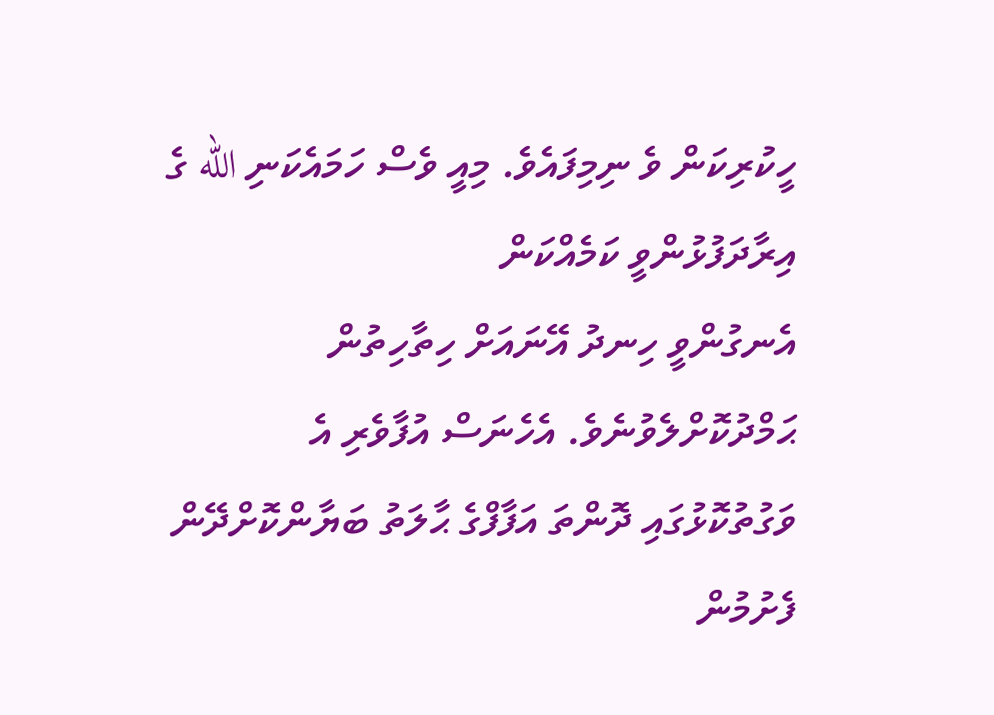ހީކުރިކަން ވެ ނިމިފައެވެ. މިއީ ވެސް ހަމައެކަނި الله ގެ އިރާދަފުޅުންވީ ކަމެއްކަން
އެނގުންވީ ހިނދު އޭނައަށް ހިތާހިތުން ޙަމްދުކޮށްލެވުނެވެ. އެހެނަސް އުފާވެރި އެ
ވަގުތުކޮޅުގައި ދޮންތަ އަފާފްގެ ޙާލަތު ބަޔާންކޮށްދޭން ފެށުމުން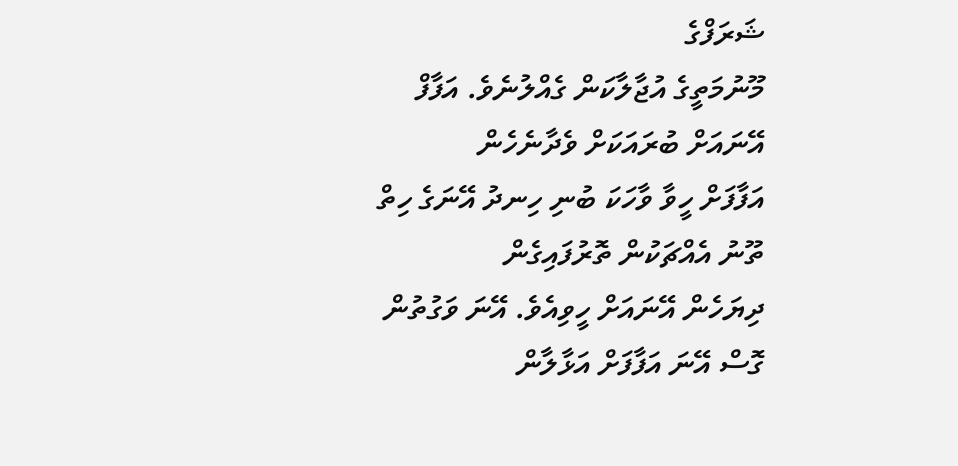ޝަރަފްގެ
މޫނުމަތީގެ އުޖާލާކަން ގެއްލުނެވެ. އަފާފް އޭނައަށް ބުރައަކަށް ވެދާނެހެން
އަފާފަށް ހީވާ ވާހަކަ ބުނި ހިނދު އޭނަގެ ހިތް ތޫނު އެއްޗަކުން ތޮރުފައިގެން
ދިޔަހެން އޭނައަށް ހީވިއެވެ. އޭނަ ވަގުތުން ގޮސް އޭނަ އަފާފަށް އަޅާލާން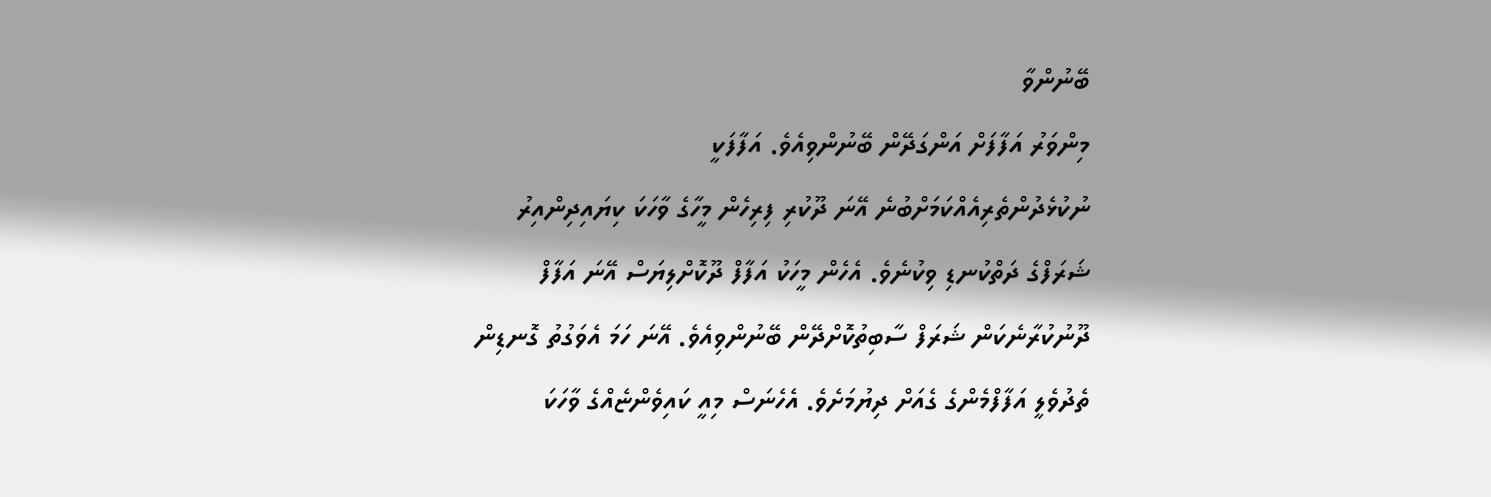ބޭނުންވާ
މިންވަރު އަފާފަށް އަންގަދޭން ބޭނުންވިއެވެ. އަފާފަކީ
ނުކުޅެދުންތެރިއެއްކަމަށްބުނެ އޭނަ ދޫކުރި ފިރިހެން މީހާގެ ވާހަކަ ކިޔައިދިންއިރު
ޝަރަފްގެ ދަތްކުނޑި ވިކުނެވެ. އެހެން މީހަކު އަފާފް ދޫކޮށްލިޔަސް އޭނަ އަފާފް
ދޫނުކުރާނެކަން ޝަރަފް ސާބިތުކޮށްދޭން ބޭނުންވިއެވެ. އޭނަ ހަމަ އެވަގުތު ގޮނޑިން
ތެދުވެލީ އަފާފްމެންގެ ގެއަށް ދިޔުމަށެވެ. އެހެނަސް މިއީ ކައިވެންޏެއްގެ ވާހަކަ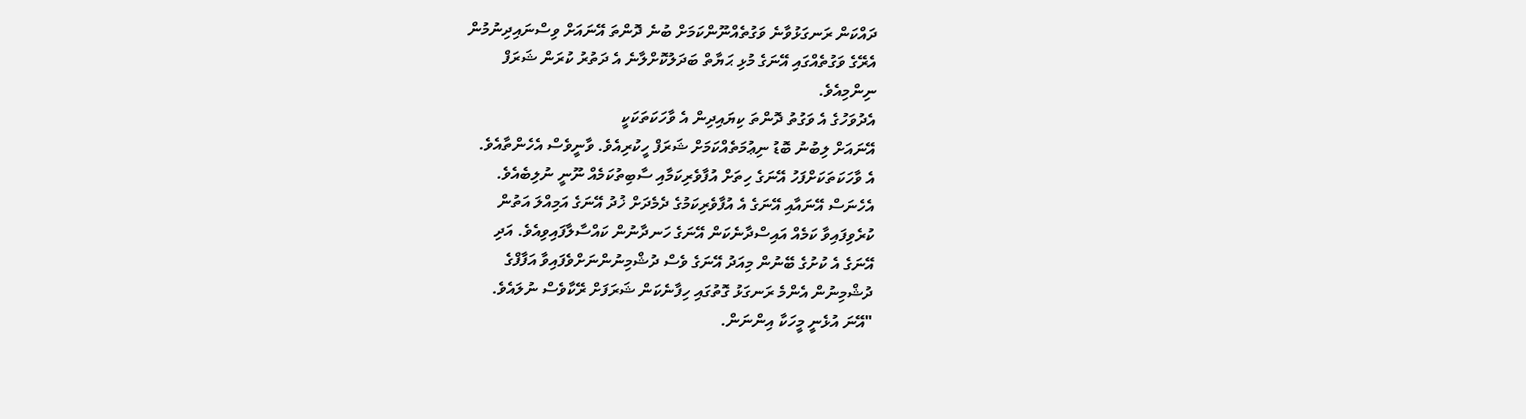ދައްކަން ރަނގަޅުވާނެ ވަގުތެއްނޫންކަމަށް ބުނެ ދޮންތަ އޭނައަށް ވިސްނައިދިނުމުން
އެރޭގެ ވަގުތެއްގައި އޭނަގެ މުޅި ޙަޔާތް ބަދަލުކޮށްލާނެ އެ ދަތުރު ކުރަން ޝަރަފް
ނިންމިއެވެ.
އެދުވަހުގެ އެ ވަގުތު ދޮންތަ ކިޔައިދިން އެ ވާހަކަތަކަކީ
އޭނައަށް ލިބުނު ބޮޑު ނިޢުމަތެއްކަމަށް ޝަރަފް ހީކުރިއެވެ. ވާނީވެސް އެހެންތާއެވެ.
އެ ވާހަކަތަކަށްފަހު އޭނަގެ ހިތަށް އުފާވެރިކަމާއި ސާބިތުކަމެއް ނޫނީ ނުލިބެއެވެ.
އެހެނަސް އޭނައާއި އޭނަގެ އެ އުފާވެރިކަމުގެ ދެމެދަށް ޚުދު އޭނަގެ އަމިއްލަ އަތުން
ކުރެވިފައިވާ ކަމެއް އައިސްދާނެކަން އޭނަގެ ހަނދާނުން ކައްސާލާފައިވިއެވެ. އަދި
އޭނަގެ އެ ކުށުގެ ބޭނުން މިއަދު އޭނަގެ ވެސް ދުޝްމިނުންނަށްވެފައިވާ އަފާފްގެ
ދުޝްމިނުން އެންމެ ރަނގަޅު ގޮތުގައި ހިފާނެކަން ޝަރަފަށް ރޭކާވެސް ނުލައެވެ.
"އޭނަ އުޅެނީ މީހަކާ އިންނަން.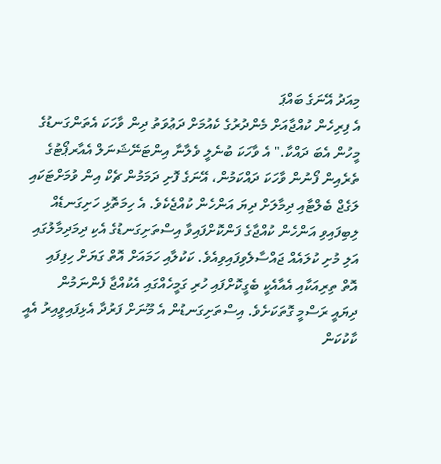މިއަދު އޭނަގެ ބައްޕަ
އެ ފިރިހެން ކުއްޖާއަށް މެންދުރުގެ ކެއުމަށް ދަޢުވަތު ދިން ވާހަކަ އެތަންގަނޑުގެ
މީހުން އެބަ ދައްކާ." އެ ވާހަކަ ބުނެލީ ވެލާނާ އިންޓަނޭޝަނަލް އެއާރޕޯޓުގެ
ތެރެއިން ފޯނުން ވާހަކަ ދައްކަމުން، އޭނަގެ ފޮށި ދަމަމުން ޗެކް އިން ވުމަށްޓަކައި
ލަގެޖް ބެލްޓާއި ދިމާލަށް ދިޔަ އަންހެން ކުއްޖެކެވެ. އެ ހިމަތޮޅި ހަށިގަނޑެއް
ލިބިފައިވި އަންހެން ކުއްޖާގެ ފަންކޮށްފައިވާ އިސްތަށިގަނޑުގެ އެކި ދިމަދިމާލުގައި
އަލި މުށި ކުލައެއް ޖައްސާލެވިފައިވިއެވެ. ކަކުލާއި ހަމައަށް އޮތް ގަޔަށް ހިފިފައި
އޮތް ތިރިއަކާއި އެއާއެކީ ބެގީކޮށްފައި ހުރި ގަމީހެއްގައި އެކުއްޖާ ފެންނަމުން
ދިޔައީ ރަސްމީ ގޮތަކަށެވެ. އިސްތަށިގަނޑުން އެ މޫނަށް ފަރުދާ އެޅިފައިވީއިރު އެއީ
ކާކުކަން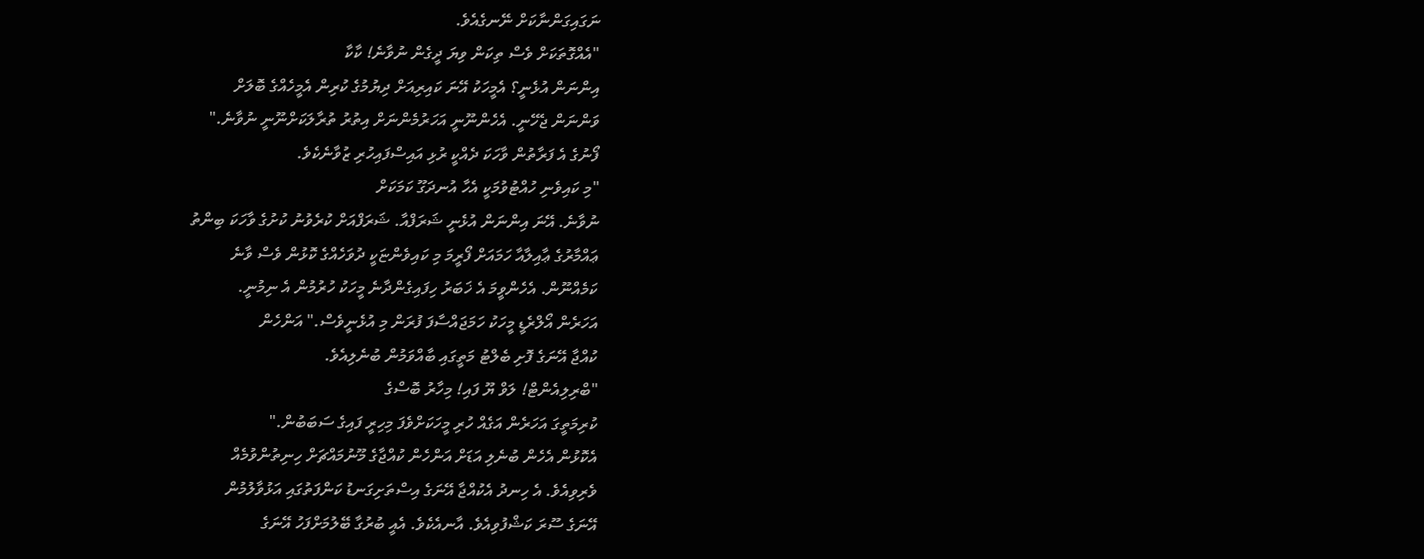ނަގައިގަންނާކަށް ނޭނގެއެވެ.
"އެއްގޮތަކަށް ވެސް ތިކަން ވިޔަ ދީގެން ނުވާނެ! ކާކާ
އިންނަން އުޅެނީ؟ އެމީހަކު އޭނަ ކައިރިއަށް ދިޔުމުގެ ކުރިން އެމީހެއްގެ ބޮލަށް
ވަންނަން ޖެހޭނީ. އެހެންނޫނީ އަހަރުމެންނަށް އިތުރު ތުރާލަކަށްނޫނީ ނުވާނެ."
ފޯނުގެ އެ ފަރާތުން ވާހަކަ ދެއްކީ ރުޅި އައިސްފައިހުރި ޒުވާނެކެވެ.
"މި ކައިވެނި ހުއްޓުވުމަކީ އެހާ އުނދަގޫ ކަމަކަށް
ނުވާނެ. އޭނަ އިންނަން އުޅެނީ ޝަރަފްއާ. ޝަރަފްއަށް ކުރެވުނު ކުށުގެ ވާހަކަ ބިންތު
ޢައްމާރުގެ ޢާއިލާއާ ހަމައަށް ފޯރީމަ މި ކައިވެންޏަކީ ދުވަހެއްގެ ކޮޅުން ވެސް ވާނެ
ކަމެއްނޫން. އެހެންވީމަ އެ ޚަބަރު ހިފައިގެންދާނެ މީހަކު ހުރުމުން އެ ނިމުނީ.
އަހަރެން އޯލްރެޑީ މީހަކު ހަމަޖައްސާފަ ފުރަން މި އުޅެނީވެސް." އަންހެން
ކުއްޖާ އޭނަގެ ފޮށި ބެލްޓު މަތީގައި ބާއްވަމުން ބުނެލިއެވެ.
"ބްރިލިއެންޓް! ލަވް ޔޫ ފައި! މިހާރު ބޮސްގެ
ކުރިމަތީގަ އަހަރެން އަގެއް ހުރި މީހަކަށްވެފަ މިހިރީ ފައިގެ ސަބަބުން."
އެކޮޅުން އެހެން ބުނެލި އަޑަށް އަންހެން ކުއްޖާގެ މޫނުމައްޗަށް ހިނިތުންވުމެއް
ވެރިވިއެވެ. އެ ހިނދު އެކުއްޖާ އޭނަގެ އިސްތަށިގަނޑު ކަންފަތުގައި އަޅުވާލުމުން
އޭނަގެ ސޫރަ ކަޝްފުވިއެވެ. އާނއެކެވެ. އެއީ ބުރުގާ ބޭލުމަށްފަހު އޭނަގެ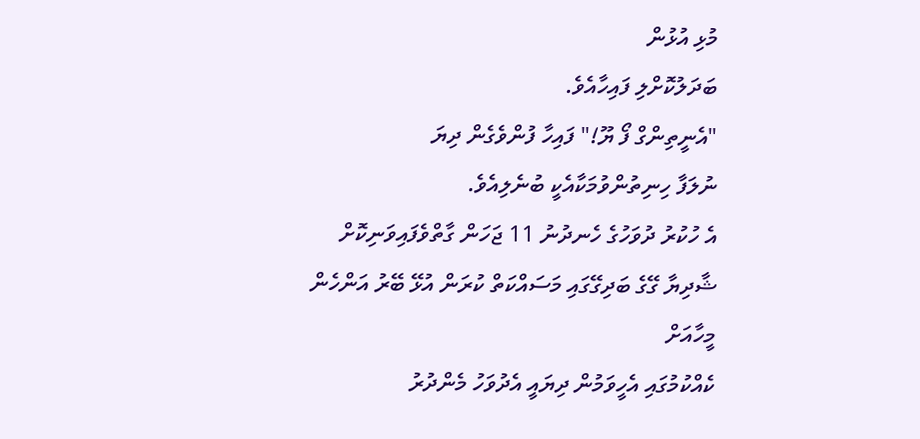މުޅި އުޅުން
ބަދަލުކޮށްލި ފައިހާއެވެ.
"އެނީތިންގް ފޯ ޔޫ!" ފައިހާ ފުންވެގެން ދިޔަ
ނުލަފާ ހިނިތުންވުމަކާއެކީ ބުނެލިއެވެ.
އެ ހުކުރު ދުވަހުގެ ހެނދުނު 11 ޖަހަން ގާތްވެފައިވަނިކޮށް
ޝާދިޔާ ގޭގެ ބަދިގޭގައި މަސައްކަތް ކުރަން އުޅޭ ބޭރު އަންހެން މީހާއަށް
ކެއްކުމުގައި އެހީވަމުން ދިޔައީ އެދުވަހު މެންދުރު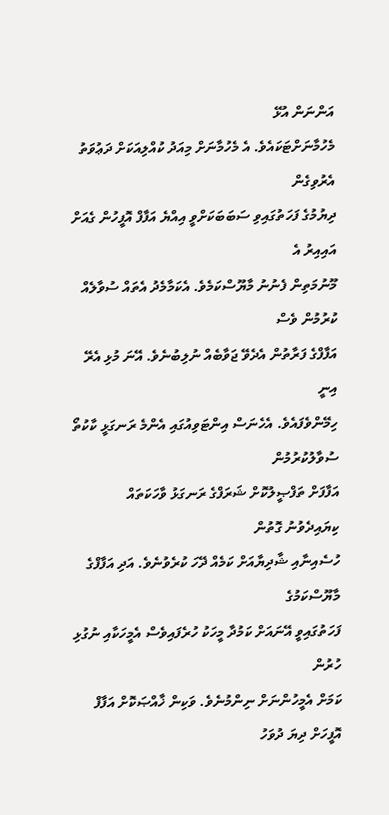އަންނަން އުޅޭ
މެހުމާނަށްޓަކައެވެ. އެ މެހުމާނަށް މިއަދު ކުއްލިއަކަށް ދަޢުވަތު އެރުވިގެން
ދިޔުމުގެ ފަހަތުގައިވި ސަބަބަކަށްވީ އިއްޔެ އަފާފް އޮފީހުން ގެއަށް އައިއިރު އެ
މޫނުމަތިން ފެނުނު މާޔޫސްކަމެވެ. އެކަމާމެދު އެތައް ސުވާލެއް ކުރުމުން ވެސް
އަފާފްގެ ފަރާތުން އެދެވޭ ޖަވާބެއް ނުލިބުނެވެ. އޭނަ މުޅި އެރޭ އިނީ
ހިމޭންވެފައެވެ. އެހެނަސް އިންޓަވިއުގައި އެންމެ ރަނގަޅީ ކާކުތޯ ސުވާލުކުރުމުން
އަފާފަށް ތަފްޞީލުކޮށް ޝަރަފްގެ ރަނގަޅު ވާހަކަތައް ކިޔައިދެވުނު ގޮތުން
ހުސެއިނާއި ޝާދިޔާއަށް ކަމެއް ދޭހަ ކުރެވުނެވެ. އަދި އަފާފްގެ މާޔޫސްކަމުގެ
ފަހަތުގައިވީ އޭނައަށް ކަމުދާ މީހަކު ހުރެފައިވެސް އެމީހަކާއި ނުގުޅި ހުރުން
ކަމަށް އެމީހުންނަށް ނިންމުނެވެ. ވަކިން ޚާއްޞަކޮށް އަފާފް އޮފީހަށް ދިޔަ ދުވަހު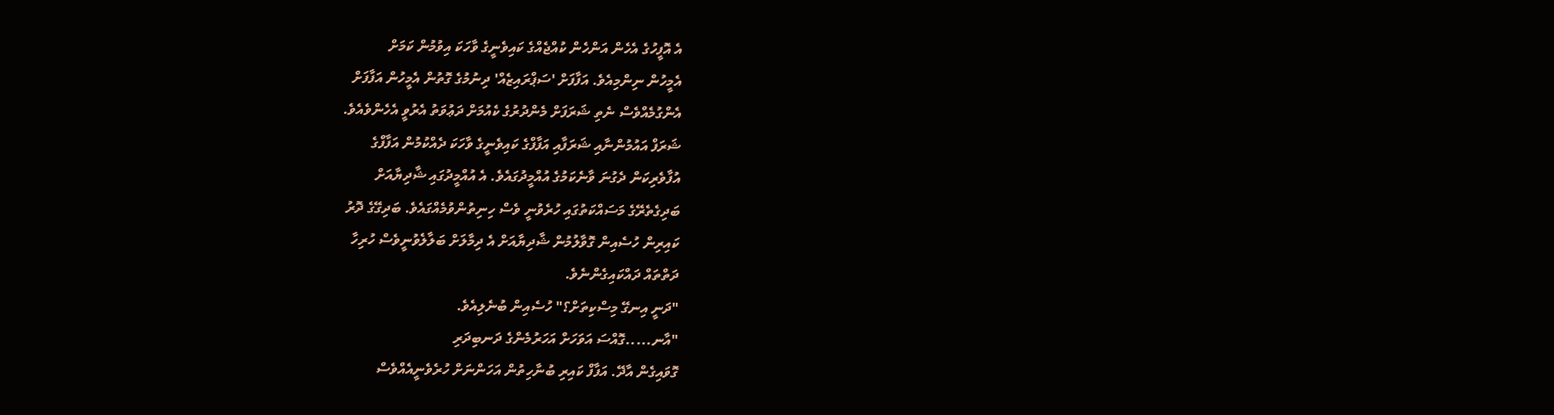އެ އޮފީހުގެ އެހެން އަންހެން ކުއްޖެއްގެ ކައިވެނީގެ ވާހަކަ އިވުމުން ކަމަށް
އެމީހުން ނިންމިއެވެ. އަފާފަށް 'ސަޕްރައިޒެއް' ދިނުމުގެ ގޮތުން އެމީހުން އަފާފަށް
އެންގުމެއްވެސް ނެތި ޝަރަފަށް މެންދުރުގެ ކެއުމަށް ދަޢުވަތު އެރުވީ އެހެންވެއެވެ.
ޝަރަފް އައުމުންނާއި ޝަރަފާއި އަފާފްގެ ކައިވެނީގެ ވާހަކަ ދެއްކުމުން އަފާފްގެ
އުފާވެރިކަން ދެގުނަ ވާނެކަމުގެ އުއްމީދުގައެވެ. އެ އުއްމީދުގައި ޝާދިޔާއަށް
ބަދިގެތެރޭގެ މަސައްކަތުގައި ހުރެވުނީ ވެސް ހިނިތުންވުމެއްގައެވެ. ބަދިގޭގެ ދޮރު
ކައިރިން ހުސެއިން ގޮވާލުމުން ޝާދިޔާއަށް އެ ދިމާލަށް ބަލާލެވުނީވެސް ހުރިހާ
ދަތްތައް ދައްކައިގެންނެވެ.
"ދަނީ އިނގޭ މިސްކިތަށް؟" ހުސެއިން ބުނެލިއެވެ.
"އާނ.....ގޮއްސަ އަވަހަށް އަހަރުމެންގެ ދަނބިދަރި
ގޮވައިގެން އާދޭ. އަފާފް ކައިރި ބުނާހިތުން އަހަންނަށް ހުރެވެނީއެއްވެސް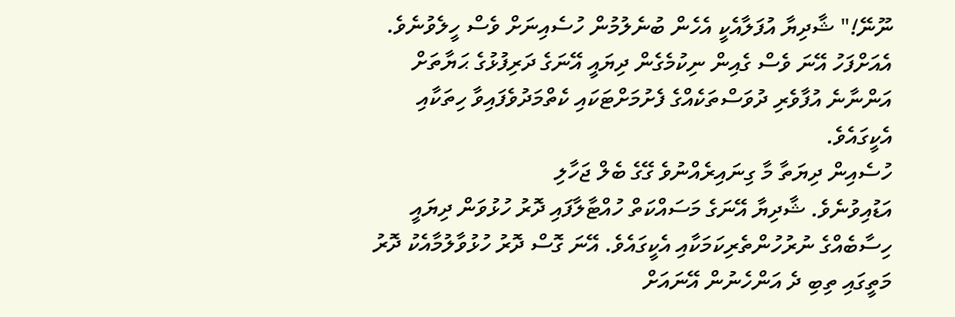ނޫނޭ!" ޝާދިޔާ އުފަލާއެކީ އެހެން ބުނެލުމުން ހުސެއިނަށް ވެސް ހީލެވުނެވެ.
އެއަށްފަހު އޭނަ ވެސް ގެއިން ނިކުމެގެން ދިޔައީ އޭނަގެ ދަރިފުޅުގެ ޙަޔާތަށް
އަންނާނެ އުފާވެރި ދުވަސްތަކެއްގެ ފެށުމަށްޓަކައި ކެތްމަދުވެފައިވާ ހިތަކާއި
އެކީގައެވެ.
ހުސެއިން ދިޔަތާ މާ ގިނައިރެއްނުވެ ގޭގެ ބެލް ޖަހާލި
އަޑުއިވުނެވެ. ޝާދިޔާ އޭނަގެ މަސައްކަތް ހުއްޓާލާފައި ދޮރު ހުޅުވަން ދިޔައީ
ހިސާބެއްގެ ނުރުހުންތެރިކަމަކާއި އެކީގައެވެ. އޭނަ ގޮސް ދޮރު ހުޅުވާލުމާއެކު ދޮރު
މަތީގައި ތިބި ދެ އަންހެނުން އޭނައަށް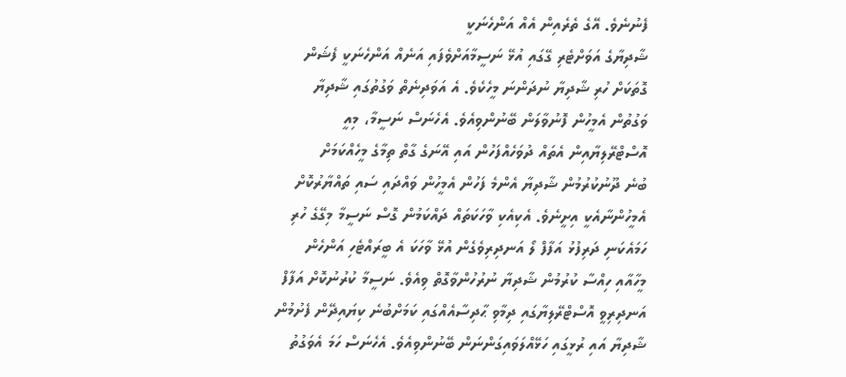ފެނުނެވެ. އޭގެ ތެރެއިން އެއް އަންހެނަކީ
ޝާދިޔާގެ އަވަށްޓެރި ގޭގައި އުޅޭ ނަސީމާއަށްވެފައި އަނެއް އަންހެނަކީ ފެޝަން
ގޮތަކަށް ހުރި ޝާދިޔާ ނުދަންނަ މީހެކެވެ. އެ އަވަދިނެތް ވަގުތުގައި ޝާދިޔާ
ވަގުތުން އެމީހުން ފޮނުވާލަން ބޭނުންވިއެވެ. އެހެނަސް ނަސީމާ، މިއީ
އޮސްޓްރޭލިޔާއިން އެތައް ދުވަހެއްފަހުން އައި އޭނަގެ ގާތް ތިމާގެ މީހެއްކަމަށް
ބުނެ ދޫނުކުރުމުން ޝާދިޔާ އެންމެ ފަހުން އެމީހުން ވައްދައި ސައި ތައްޔާރުކޮށް
އެމީހުންނާއެކީ އިށީނެވެ. އެކިއެކި ވާހަކަތައް ދައްކަމުން ގޮސް ނަސީމާ މިގޭގެ ހުރި
ހަމައެކަނި ދަރިފުޅު އަފާފް ލޯ އަނދިރިވެގެން އުޅޭ ވާހަކަ އެ ބީރައްޓެހި އަންހެން
މީހާއާއި ހިއްސާ ކުރުމުން ޝާދިޔާ ނުރުހުންވާގޮތް ވިއެވެ. ނަސީމާ ކުރުނުކޮށް އަފާފް
އަނދިރިވީ އޮސްޓްރޭލިޔާގައި ދިމާވި ޙާދިސާއެއްގައި ކަމަށްބުނެ ކިޔައިދޭން ފެށުމުން
ޝާދިޔާ އައި ރުޅީގައި ހަޅޭއްލަވައިގަންނަން ބޭނުންވިއެވެ. އެހެނަސް ހަމަ އެވަގުތު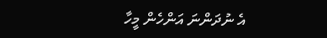އެ ނުދަންނަ އަންހެން މީހާ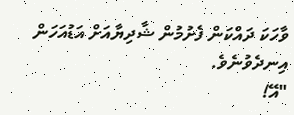ވާހަކަ ދައްކަން ފެށުމުން ޝާދިޔާއަށް އަޑުއަހަން
އިނދެވުނެވެ.
"އޭ!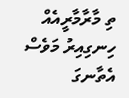ތި މާރާމާރީއެއް ހިނގިއިރު މަވެސް އެތާނގަ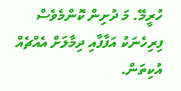ހުރީމޭ. މަ ދުށިން ކޮންމެވެސް ފިރިހެނަކު އަފާފާއި ދިމާލަށް އެއްޗެއް އުކިތަން.